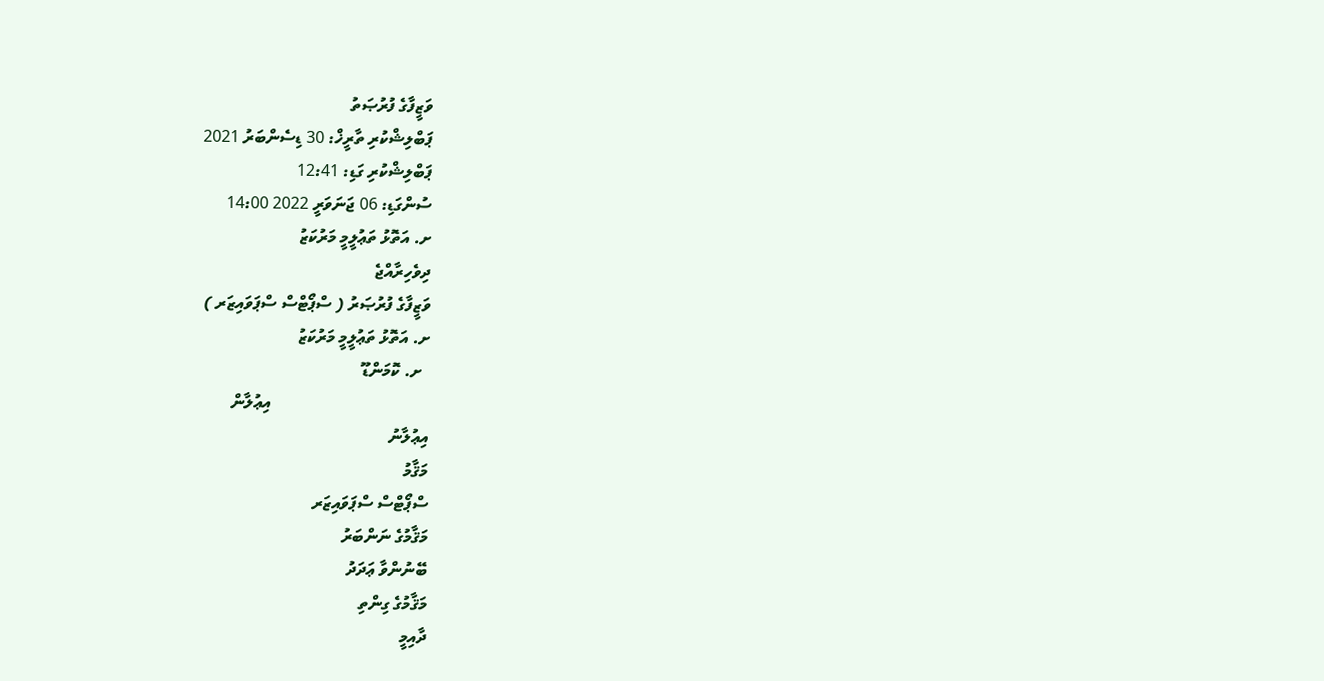ވަޒީފާގެ ފުރުޞަތު
ޕަބްލިޝްކުރި ތާރީޚް: 30 ޑިސެންބަރު 2021
ޕަބްލިޝްކުރި ގަޑި: 12:41
ސުންގަޑި: 06 ޖަނަވަރީ 2022 14:00
ށ. އަތޮޅު ތަޢުލީމީ މަރުކަޒު
ދިވެހިރާއްޖެ
ވަޒީފާގެ ފުރުޞަރު ( ސްޕޯޓްސް ސްޕަވައިޒަރ )
ށ. އަތޮޅު ތަޢުލީމީ މަރުކަޒު
  ށ. ކޮމަންޑޫ
                                      އިޢުލާން
އިޢުލާނު
މަޤާމު
ސްޕޯޓްސް ސްޕަވައިޒަރ
މަޤާމުގެ ނަންބަރު
ބޭނުންވާ ޢަދަދު
މަޤާމުގެ ގިންތި
ދާއިމީ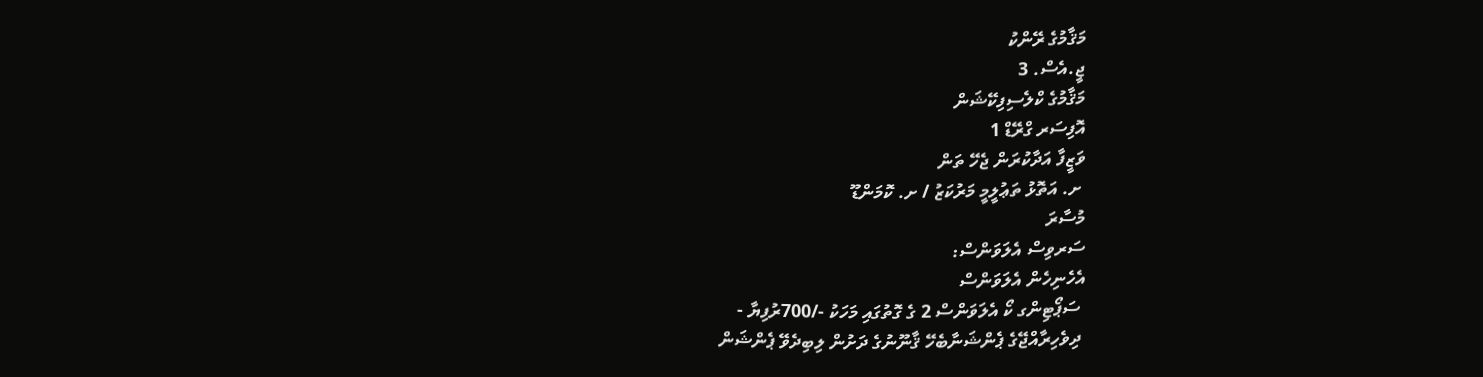މަޤާމުގެ ރޭންކު
ޖީ.އެސް. 3
މަޤާމުގެ ކްލެސިފިކޭޝަން
އޮފިސަރ ގްރޭޑް 1
ވަޒީފާ އަދާކުރަން ޖެހޭ ތަން
 ށ. އަތޮޅު ތަޢުލީމީ މަރުކަޒު / ށ. ކޮމަންޑޫ
މުސާރަ
ސަރވިސް އެލަވަންސް:
އެހެނިހެން އެލަވަންސް
 ސަޕޯޓިންގ ކޯ އެލަވަންސް 2 ގެ ގޮތުގައި މަހަކު -/700ރުފިޔާ -
 ދިވެހިރާއްޖޭގެ ޕެންޝަނާބެހޭ ޤާނޫނުގެ ދަށުން ލިބިދެވޭ ޕެންޝަން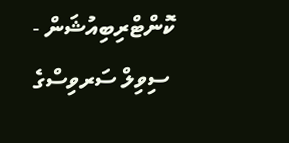ކޮންޓްރިބިއުޝަން -
 ސިވިލް ސަރވިސްގެ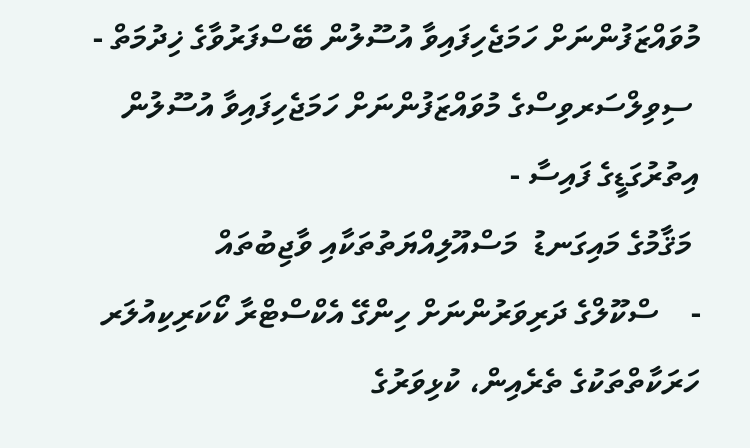މުވައްޒަފުންނަށް ހަމަޖެހިފައިވާ އުސޫލުން ބޭސްފަރުވާގެ ޚިދުމަތް -
 ސިވިލްސަރވިސްގެ މުވައްޒަފުންނަށް ހަމަޖެހިފައިވާ އުސޫލުން އިތުރުގަޑީގެ ފައިސާ -
 މަޤާމުގެ މައިގަނޑު  މަސްއޫލިއްޔަތުތަކާއި ވާޖިބުތައް
-    ސްކޫލްގެ ދަރިވަރުންނަށް ހިންގޭ އެކްސްޓްރާ ކޯކަރިކިއުލަރ ހަރަކާތްތަކުގެ ތެރެއިން، ކުޅިވަރުގެ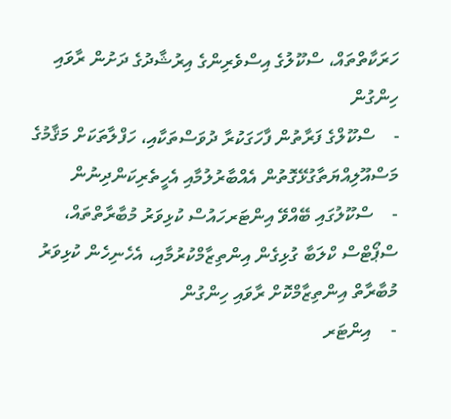ހަރަކާތްތައް، ސްކޫލުގެ އިސްވެރިންގެ އިރުޝާދުގެ ދަށުން ރާވައި ހިންގުން
-    ސްކޫލްގެ ފަރާތުން ފާހަގަކުރާ ދުވަސްތަކާއި، ހަފްލާތަކަށް މަޤާމުގެ މަސްއޫލިއްޔަތާގުޅޭގޮތުން އެއްބާރުލުމާއި އެހީތެރިކަންދިނުން
-    ސްކޫލުގައި ބޭއްވޭ އިންޓަރހައުސް ކުޅިވަރު މުބާރާތްތައް، ސްޕޯޓްސް ކްލަބާ ގުޅިގެން އިންތިޒާމްކުރުމާއި، އެހެނިހެން ކުޅިވަރު މުބާރާތް އިންތިޒާމްކޮށް ރާވައި ހިންގުން
-    އިންޓަރ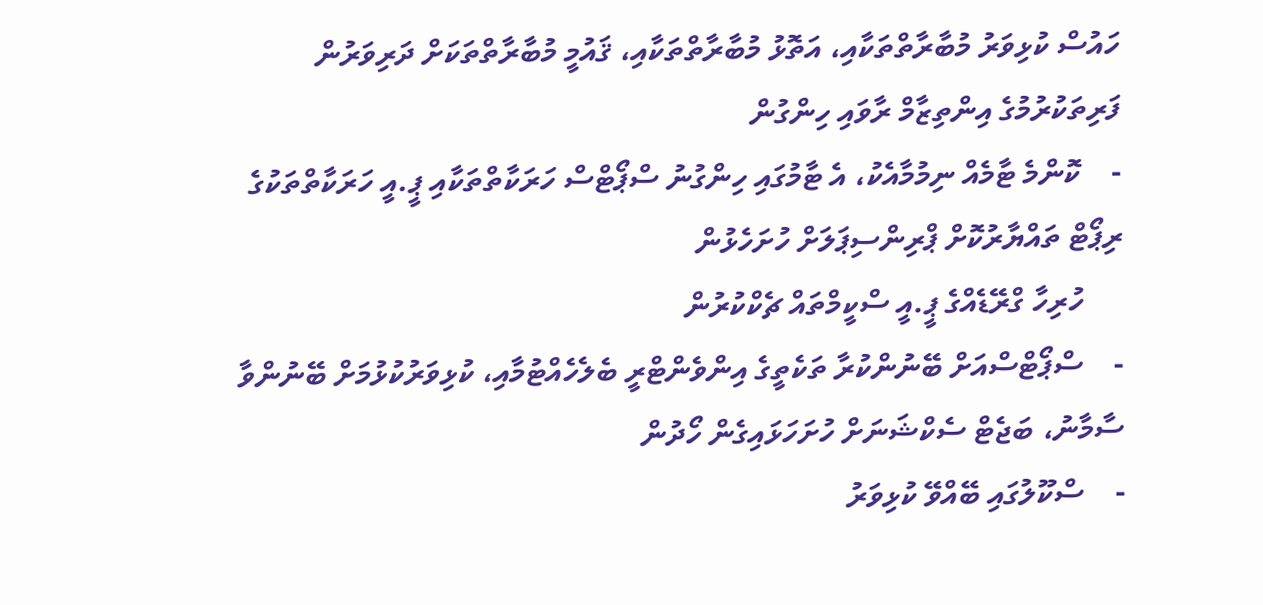ހައުސް ކުޅިވަރު މުބާރާތްތަކާއި، އަތޮޅު މުބާރާތްތަކާއި، ޤައުމީ މުބާރާތްތަކަށް ދަރިވަރުން ފަރިތަކުރުމުގެ އިންތިޒާމް ރާވައި ހިންގުން
-    ކޮންމެ ޓާމެއް ނިމުމާއެކު، އެ ޓާމުގައި ހިންގުނު ސްޕޯޓްސް ހަރަކާތްތަކާއި ޕީ.އީ ހަރަކާތްތަކުގެ ރިޕޯޓް ތައްޔާރުކޮށް ޕްރިންސިޕަލަށް ހުށަހެޅުން
     ހުރިހާ ގްރޭޑެއްގެ ޕީ.އީ ސްކީމްތައް ޗެކްކުރުން
-    ސްޕޯޓްސްއަށް ބޭނުންކުރާ ތަކެތީގެ އިންވެންޓްރީ ބެލެހެއްޓުމާއި، ކުޅިވަރުކުޅުމަށް ބޭނުންވާ ސާމާނު، ބަޖެޓް ސެކްޝަނަށް ހުށަހަޅައިގެން ހޯދުން
-    ސްކޫލުގައި ބޭއްވޭ ކުޅިވަރު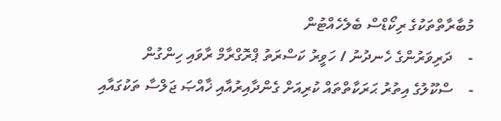މުބާރާތްތަކުގެ ރިކޯޑްސް ބެލެހެއްޓުން
-    ދަރިވަރުންގެ ހެނދުނު / ހަވީރު ކަސްރަތު ޕްރޮގްރާމް ރާވައި ހިންގުން
-    ސްކޫލުގެ އިތުރު ޙަރަކާތްތައް ކުރިއަށް ގެންދާއިރުއާއި ޚާއްޞަ ޖަލްސާ ތަކުގައާއި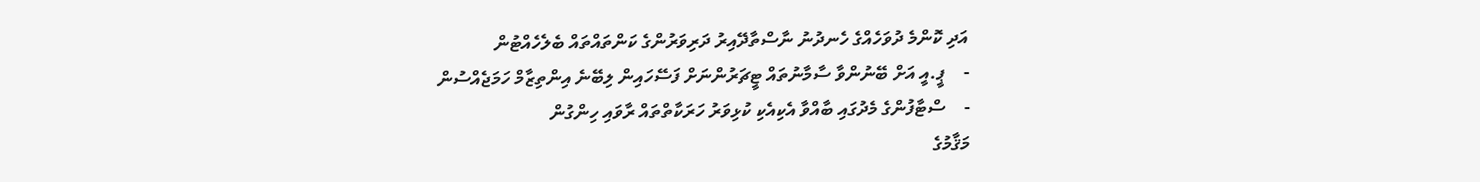އަދި ކޮންމެ ދުވަހެއްގެ ހެނދުނު ނާސްތާދޭއިރު ދަރިވަރުންގެ ކަންތައްތައް ބެލެހެއްޓުން
-    ޕީ.އީ އަށް ބޭނުންވާ ސާމާނުތައް ޓީޗަރުންނަށް ފަސޭހައިން ލިބޭނެ އިންތިޒާމް ހަމަޖެއްސުން
-    ސްޓާފުންގެ މެދުގައި ބާއްވާ އެކިއެކި ކުޅިވަރު ހަރަކާތްތައް ރާވައި ހިންގުން
މަޤާމުގެ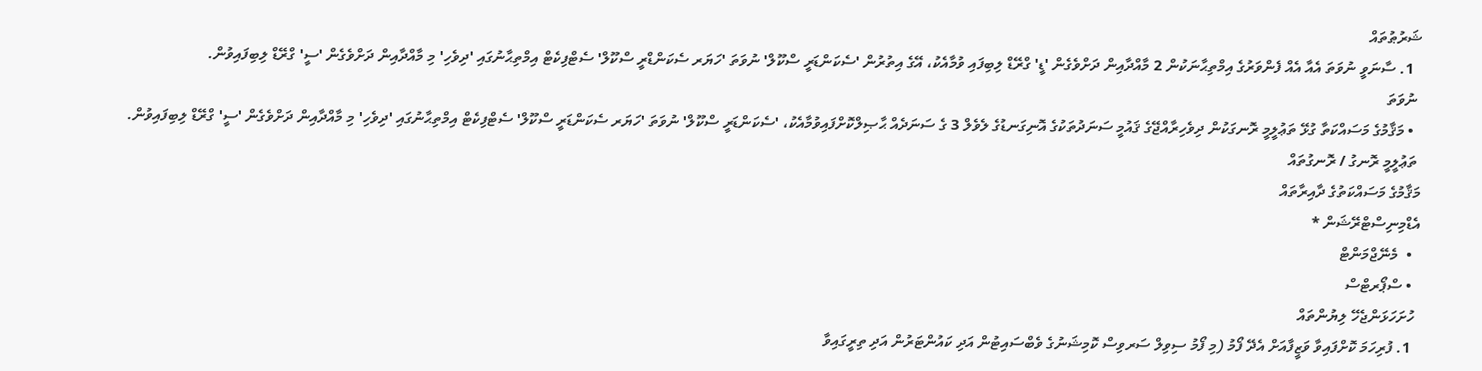ޝަރުޠުތައް
  1. ސާނަވީ ނުވަތަ އެއާ އެއް ފެންވަރުގެ އިމްތިޙާނަކުން 2 މާއްދާއިން ދަށްވެގެން 'ޑީ' ގްރޭޑް ލިބިފައި ވުމާއެކު، އޭގެ އިތުރުން 'ސެކަންޑަރީ ސްކޫލް' ނުވަތަ 'ހަޔަރ ސެކަންޑްރީ ސްކޫލް' ސެޓްފިކެޓް އިމްތިޙާނުގައި 'ދިވެހި' މި މާއްދާއިން ދަށްވެގެން 'ސީ' ގްރޭޑް ލިބިފައިވުން.
 ނުވަތަ
  • މަޤާމުގެ މަސައްކަތާ ގުޅޭ ތަޢުލީމީ ރޮނގަކުން ދިވެހިރާއްޖޭގެ ޤައުމީ ސަނަދުތަކުގެ އޮނިގަނޑުގެ ލެވެލް 3 ގެ ސަނަދެއް ޙާޞިލްކޮށްފައިވުމާއެކު، 'ސެކަންޑަރީ ސްކޫލް' ނުވަތަ 'ހަޔަރ ސެކަންޑަރީ ސްކޫލް' ސެޓްފިކެޓް އިމްތިޙާނުގައި 'ދިވެހި' މި މާއްދާއިން ދަށްވެގެން 'ސީ' ގްރޭޑް ލިބިފައިވުން.
 ތަޢުލީމީ ރޮނގު / ރޮނގުތައް
މަޤާމުގެ މަސައްކަތުގެ ދާއިރާތައް
އެޑްމިނިސްޓްރޭޝަން *
  •  މެނޭޖްމަންޓް
  • ސްޕޯރޓްސް
 ހުށަހަޅަންޖެހޭ ލިޔުންތައް
  1. ފުރިހަމަ ކޮށްފައިވާ ވަޒީފާއަށް އެދޭ ފޯމު (މި ފޯމު ސިވިލް ސަރވިސް ކޮމިޝަނުގެ ވެބްސައިޓުން އަދި ކައުންޓަރުން އަދި ތިރީގައިވާ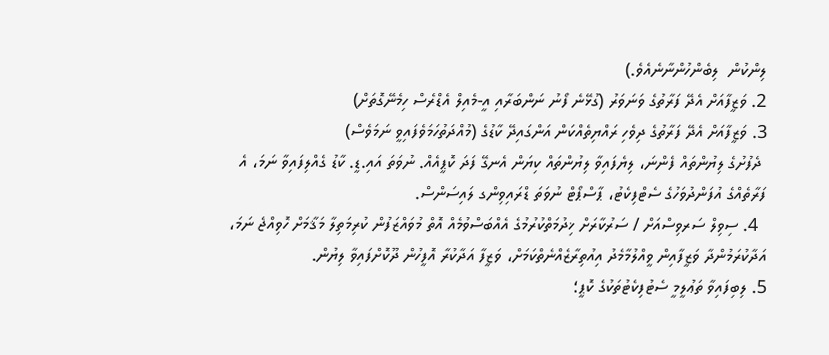ލިންކުން  ލިބެންހުންނާނެއެވެ.)
2. ވަޒީފާއަށް އެދޭ ފަރާތުގެ ވަނަވަރު (ގުޅޭނެ ފޯނު ނަންބަރާއި އީ-މެއިލް އެޑްރެސް ހިމެނޭގޮތަށް)
3. ވަޒީފާއަށް އެދޭ ފަރާތުގެ ދިވެހި ރައްޔިތެއްކަން އަންގައިދޭ ކާޑުގެ (މުއްދަތުހަމަވެފައިވީ ނަމަވެސް)
 ދެފުށުގެ ލިޔުންތައް ފެންނަ، ލިޔެފައިވާ ލިޔުންތައް ކިޔަން އެނގޭ ފަދަ ކޮޕީއެއް. ނުވަތަ އައި.ޑީ. ކާޑު ގެއްލިފައިވާ ނަމަ، އެ ފަރާތެއްގެ އުފަންދުވަހުގެ ސެޓްފިކެޓު، ޕާސްޕޯޓް ނުވަތަ ޑްރައިވިންގ ލައިސަންސް.
  4. ސިވިލް ސަރވިސްއަށް / ސަރުކާރަށް ޚިދުމަތްކުރުމުގެ އެއްބަސްވުމެއް އޮތް މުވައްޒަފުން ކުރިމަތިލާ މަޤާމަށް ހޮވިއްޖެ ނަމަ، އަދާކުރަމުންދާ ވަޒީފާއިން ވީއްލުމާމެދު އިއުތިރާޒެއްނެތްކަމަށް، ވަޒީފާ އަދާކުރާ އޮފީހުން ދޫކޮށްފައިވާ ލިޔުން.
5. ލިބިފައިވާ ތަޢުލީމީ ސެޓުފިކެޓުތަކުގެ ކޮޕީ؛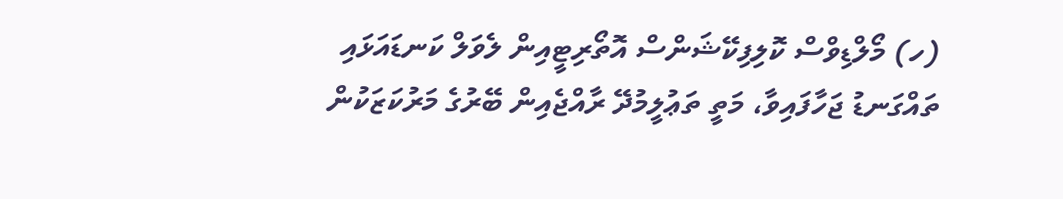(ހ) މޯލްޑިވްސް ކޮލިފިކޭޝަންސް އޮތޯރިޓީއިން ލެވަލް ކަނޑައަޅައި ތައްގަނޑު ޖަހާފައިވާ، މަތީ ތަޢުލީމުދޭ ރާއްޖެއިން ބޭރުގެ މަރުކަޒަކުން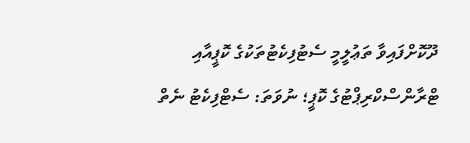ދޫކޮށްފައިވާ ތަޢުލީމީ ސެޓުފިކެޓުތަކުގެ ކޮޕީއާއި ޓްރާންސްކްރިޕްޓުގެ ކޮޕީ؛ ނުވަތަ: ސެޓްފިކެޓު ނެތް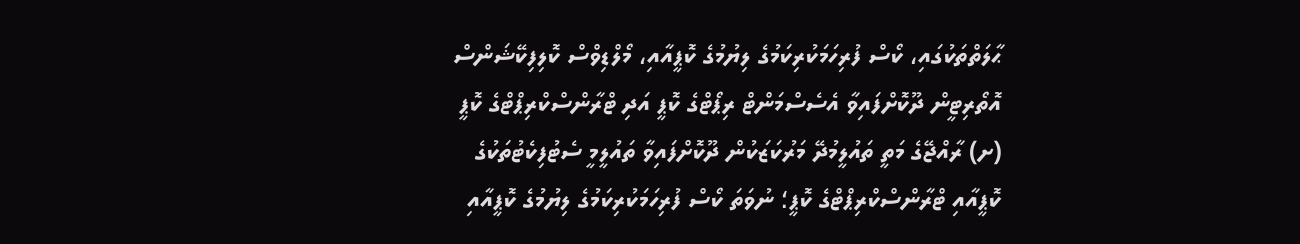ޙާލަތްތަކުގައި، ކޯސް ފުރިހަމަކުރިކަމުގެ ލިޔުމުގެ ކޮޕީއާއި، މޯލްޑިވްސް ކޮލިފިކޭޝަންސް އޮތޯރިޓީން ދޫކޮށްފައިވާ އެސެސްމަންޓް ރިޕޯޓްގެ ކޮޕީ އަދި ޓްރާންސްކްރިޕްޓްގެ ކޮޕީ
(ށ) ރާއްޖޭގެ މަތީ ތައުލީމުދޭ މަރުކަޒަކުން ދޫކޮށްފައިވާ ތައުލީމީ ސެޓުފިކެޓުތަކުގެ ކޮޕީއާއި ޓްރާންސްކްރިޕްޓްގެ ކޮޕީ؛ ނުވަތަ ކޯސް ފުރިހަމަކުރިކަމުގެ ލިޔުމުގެ ކޮޕީއާއި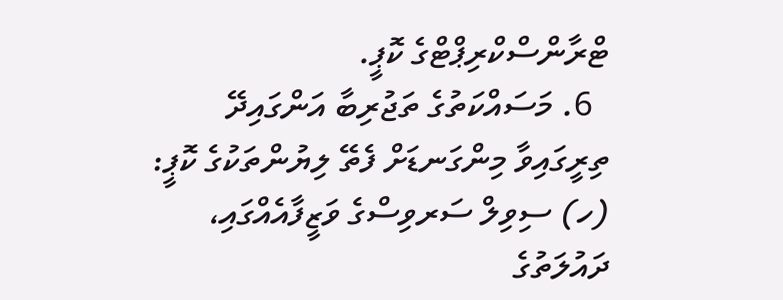ޓްރާންސްކްރިޕްޓްގެ ކޮޕީ.
  6. މަސައްކަތުގެ ތަޖުރިބާ އަންގައިދޭ ތިރީގައިވާ މިންގަނޑަށް ފެތޭ ލިޔުންތަކުގެ ކޮޕީ:
(ހ) ސިވިލް ސަރވިސްގެ ވަޒީފާއެއްގައި، ދައުލަތުގެ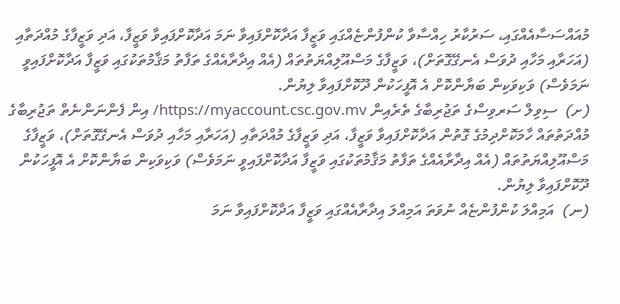މުއައްސަސާއެއްގައި، ސަރުކާރު ހިއްސާވާ ކުންފުންޏެއްގައި ވަޒީފާ އަދާކޮށްފައިވާ ނަމަ އަދާކޮށްފައިވާ ވަޒީފާ، އަދި ވަޒީފާގެ މުއްދަތާއި (އަހަރާއި މަހާއި ދުވަސް އެނގޭގޮތަށް)، ވަޒީފާގެ މަސްއޫލިއްޔަތުތައް (އެއް އިދާރާއެއްގެ ތަފާތު މަޤާމުތަކުގައި ވަޒީފާ އަދާކޮށްފައިވީ ނަމަވެސް) ވަކިވަކިން ބަޔާންކޮށް އެ އޮފީހަކުން ދޫކޮށްފައިވާ ލިޔުން.
(ށ)  ސިވިލް ސަރވިސްގެ ތަޖުރިބާގެ ތެރެއިން https://myaccount.csc.gov.mv/ އިން ފެންނަންނެތް ތަޖުރިބާގެ މުއްދަތުތައް ހާމަކޮށްދިމުގެ ގޮތުން އަދާކޮށްފައިވާ ވަޒީފާ، އަދި ވަޒީފާގެ މުއްދަތާއި (އަހަރާއި މަހާއި ދުވަސް އެނގޭގޮތަށް)، ވަޒީފާގެ މަސްއޫލިއްޔަތުތައް (އެއް އިދާރާއެއްގެ ތަފާތު މަޤާމުތަކުގައި ވަޒީފާ އަދާކޮށްފައިވީ ނަމަވެސް) ވަކިވަކިން ބަޔާންކޮށް އެ އޮފީހަކުން ދޫކޮށްފައިވާ ލިޔުން.
(ނ)  އަމިއްލަ ކުންފުންޏެއް ނުވަތަ އަމިއްލަ އިދާރާއެއްގައި ވަޒީފާ އަދާކޮށްފައިވާ ނަމަ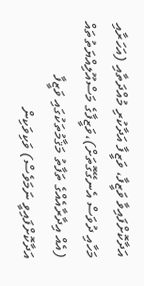އަދާކޮށްފައިވާ ވަޒީފާ، ވަޒީފާ އަދާކުރި މުއްދަތާއި (އަހަރާއި މަހާއި ދުވަސް އެނގޭގޮތަށް)،ވަޒީފާގެ މަސްއޫލިއްޔަތުތައް (އެއް އިދާރާއެއްގެ ތަފާތު މަޤާމުތަކުގައި ވަޒީފާ އަދާކޮށްފައިވީ ނަމަވެސް) ވަކިވަކިން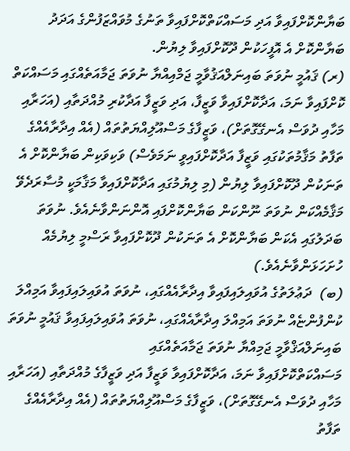ބަޔާންކޮށްފައިވާ އަދި މަސައްކަތްކޮށްފައިވާ ތަނުގެ މުވައްޒަފުންގެ އަދަދު ބަޔާންކޮށް އެ އޮފީހަކުން ދޫކޮށްފައިވާ ލިޔުން.
(ރ) ޤައުމީ ނުވަތަ ބައިނަލްއަޤުވާމީ ޖަމްއިއްޔާ ނުވަތަ ޖަމާއަތެއްގައި މަސައްކަތް ކޮށްފައިވާ ނަމަ، އަދާކޮށްފައިވާ ވަޒީފާ، އަދި ވަޒީފާ އަދާކުރި މުއްދަތާއި (އަހަރާއި މަހާއި ދުވަސް އެނގޭގޮތަށް)، ވަޒީފާގެ މަސްއޫލިއްޔަތުތައް (އެއް އިދާރާއެއްގެ ތަފާތު މަޤާމުތަކުގައި ވަޒީފާ އަދާކޮށްފައިވީ ނަމަވެސް) ވަކިވަކިން ބަޔާންކޮށް އެ ތަނަކުން ދޫކޮށްފައިވާ ލިޔުން (މި ލިޔުމުގައި އަދާކޮށްފައިވާ މަޤާމަކީ މުސާރަދެވޭ މަޤާމެއްކަން ނުވަތަ ނޫންކަން ބަޔާންކޮށްފައި އޮންނަންވާނެއެވެ. ނުވަތަ ބަދަލުގައި އެކަން ބަޔާންކޮށް އެ ތަނަކުން ދޫކޮށްފައިވާ ރަސްމީ ލިޔުމެއް ހުށަހަޅަންވާނެއެވެ.)
(ބ)  ދަޢުލަތުގެ އުވައިލައިފައިވާ އިދާރާއެއްގައި، ނުވަތަ އުވައިލައިފައިވާ އަމިއްލަ ކުންފުންޏެއް ނުވަތަ އަމިއްލަ އިދާރާއެއްގައި، ނުވަތަ އުވައިލައިފައިވާ ޤައުމީ ނުވަތަ ބައިނަލްއަޤްވާމީ ޖަމިއްޔާ ނުވަތަ ޖަމާއަތެއްގައި
މަސައްކަތްކޮށްފައިވާ ނަމަ، އަދާކޮށްފައިވާ ވަޒީފާ އަދި ވަޒީފާގެ މުއްދަތާއި (އަހަރާއި މަހާއި ދުވަސް އެނގޭގޮތަށް)، ވަޒީފާގެ މަސްއޫލިއްޔަތުތައް (އެއް އިދާރާއެއްގެ ތަފާތު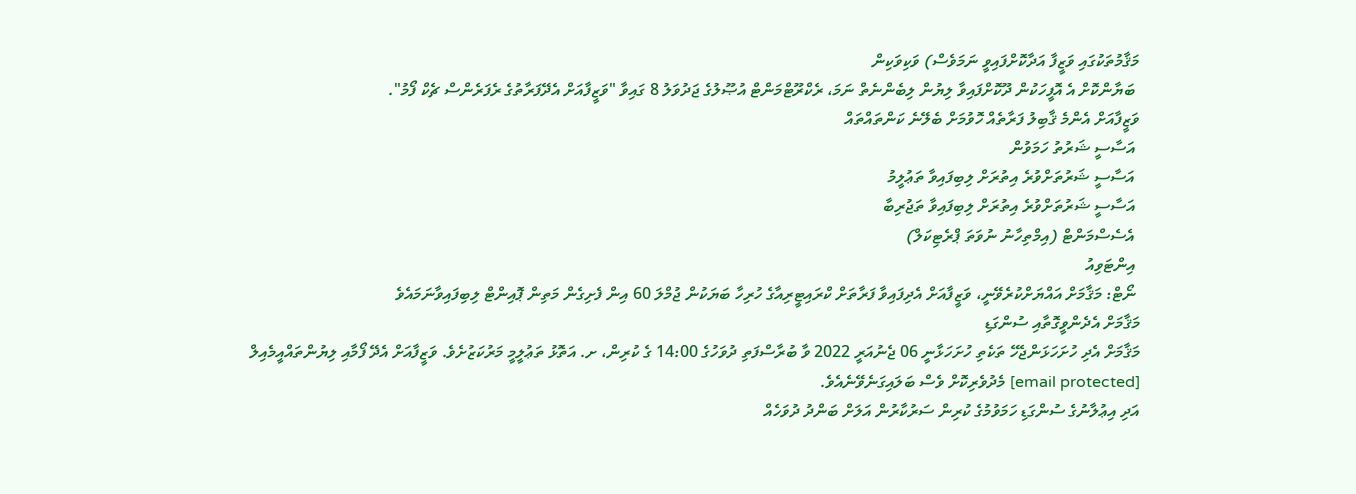މަޤާމުތަކުގައި ވަޒީފާ އަދާކޮށްފައިވީ ނަމަވެސް) ވަކިވަކިން
 ބަޔާންކޮށް އެ އޮފީހަކުން ދޫކޮށްފައިވާ ލިޔުން ލިބެންނެތް ނަމަ، ރެކްރޫޓްމަންޓް އުޞޫލުގެ ޖަދުވަލު 8 ގައިވާ "ވަޒީފާއަށް އެދޭފަރާތުގެ ރެފަރެންސް ޗެކް ފޯމު".
ވަޒީފާއަށް އެންމެ ޤާބިލު ފަރާތެއް ހޮވުމަށް ބެލޭނެ ކަންތައްތައް
 އަސާސީ ޝަރުތު ހަމަވުން
 އަސާސީ ޝަރުތަށްވުރެ އިތުރަށް ލިބިފައިވާ ތަޢުލީމު
 އަސާސީ ޝަރުތަށްވުރެ އިތުރަށް ލިބިފައިވާ ތަޖުރިބާ
 އެސެސްމަންޓް (އިމްތިހާނު ނުވަތަ ޕްރެޓިކަލް)
 އިންޓަވިއު
 ނޯޓް: މަޤާމަށް އައްޔަށްކުރެވޭނީ، ވަޒީފާއަށް އެދިފައިވާ ފަރާތަށް ކްރައިޓީރިއާގެ ހުރިހާ ބަޔަކުން ޖުމްލަ 60 އިން ފެށިގެން މަތިން ޕޮއިންޓް ލިބިފައިވާނަމައެވެ
މަޤާމަށް އެދެންވީގޮތާއި ސުންގަޑި
މަޤާމަށް އެދި ހުށަހަޅަންޖެހޭ ތަކެތި ހުށަހަޅާނީ 06 ޖެނުއަރީ 2022 ވާ ބުރާސްފަތި ދުވަހުގެ 14:00 ގެ ކުރިން، ށ. އަތޮޅު ތަޢުލީމީ މަރުކަޒުށެވެ. ވަޒީފާއަށް އެދޭ ފޯމާއި ލިޔުންތައްއީމެއިލް  [email protected] މެދުވެރިކޮށް ވެސް ބަލައިގަނެވޭނެއެވެ.
އަދި އިޢުލާނުގެ ސުންގަޑި ހަމަވުމުގެ ކުރިން ސަރުކާރުން އަލަށް ބަންދު ދުވަހެއް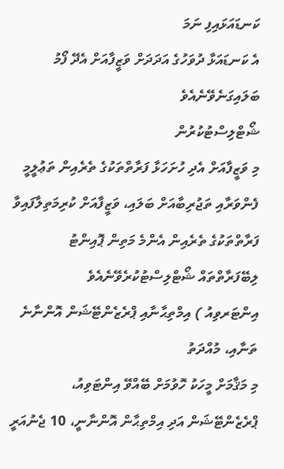ކަނޑައަޅައިފި ނަމަ
އެ ކަނޑައަޅާ ދުވަހުގެ އަދަދަށް ވަޒީފާއަށް އެދޭ ފޯމު ބަލައިގަނެވޭނެއެވެ
ޝޯޓްލިސްޓުކުރުން
މި ވަޒީފާއަށް އެދި ހުށަހަޅާ ފަރާތްތަކުގެ ތެރެއިން ތަޢުލީމީ ފެންވަރާއި ތަޖުރިބާއަށް ބަލައި، ވަޒީފާއަށް ކުރިމަތިލާފައިވާ ފަރާތްތަކުގެ ތެރެއިން އެންމެ މަތިން ޕޮއިންޓު ލިބޭފަރާތްތައް ޝޯޓްލިސްޓުކުރެވޭނެއެވެ
އިންޓަރވިއު ) އިމްތިޙާނާއި ޕްރެޒެންޓޭޝަން އޮންނާނެ ތަނާއި، މުއްދަތު
މި މަޤާމަށް މީހަކު ހޮވުމަށް ބޭއްވޭ އިންޓަވިއު، ޕްރެޒެންޓޭޝަން އަދި އިމްތިޙާން އޮންނާނީ، 10 ޖެނުއަރީ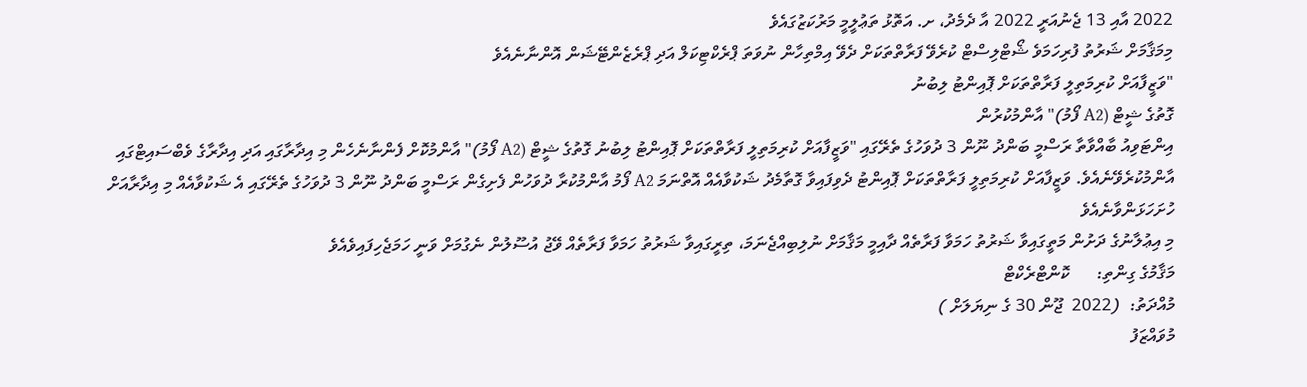2022 އާއި 13 ޖެނުއަރީ 2022 އާ ދެމެދު، ށ. އަތޮޅު ތަޢުލީމީ މަރުކަޒުގައެވެ
މިމަޤާމަށް ޝަރުތު ފުރިހަމަވެ ޝޯޓްލިސްޓް ކުރެވޭ ފަރާތްތަކަށް ދެވޭ އިމްތިހާން ނުވަތަ ޕްރެކްޓިކަލް އަދި ޕްރެޒެންޓޭޝަން އޮންނާނެއެވެ
"ވަޒީފާއަށް ކުރިމަތިލީ ފަރާތްތަކަށް ޕޮއިންޓު ލިބުނު
ގޮތުގެ ޝީޓް (A2 ފޯމު)" އާންމުކުރުން
އިންޓަވިއު ބާއްވާތާ ރަސްމީ ބަންދު ނޫން 3 ދުވަހުގެ ތެރޭގައި "ވަޒީފާއަށް ކުރިމަތިލީ ފަރާތްތަކަށް ޕޮއިންޓު ލިބުނު ގޮތުގެ ޝީޓް (A2 ފޯމު)" އާންމުކޮށް ފެންނާނެހެން މި އިދާރާގައި އަދި އިދާރާގެ ވެބްސައިޓްގައި
އާންމުކުރެވޭނެއެވެ. ވަޒީފާއަށް ކުރިމަތިލީ ފަރާތްތަކަށް ޕޮއިންޓު ދެވިފައިވާ ގޮތާމެދު ޝަކުވާއެއް އޮތްނަމަ A2 ފޯމު އާންމުކުރާ ދުވަހުން ފެށިގެން ރަސްމީ ބަންދު ނޫން 3 ދުވަހުގެ ތެރޭގައި އެ ޝަކުވާއެއް މި އިދާރާއަށް ހުށަހަޅަންވާނެއެވެ
މި އިޢުލާނުގެ ދަށުން މަތީގައިވާ ޝަރުތު ހަމަވާ ފަރާތެއް ދާއިމީ މަޤާމަށް ނުލިބިއްޖެނަމަ، ތިރީގައިވާ ޝަރުތު ހަމަވާ ފަރާތެއް ވޭޖު އުސޫލުން ނެގުމަށް ވަނީ ހަމަޖެހިފައިވެއެވެ
މަޤާމުގެ ގިންތި:      ކޮންޓްރެކްޓް
މުއްދަތު:  (2022  ޖޫން 30 ގެ ނިޔަލަށް )
މުވައްޒަފު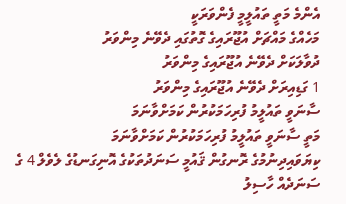އެންމެ މަތީ ތައުލީމީ ފެންވަރަކީ
މަހެއްގެ މައްޗަށް އުޖޫރައިގެ ގޮތުގައި ދެވޭނެ މިންވަރު
ދުވާލަކަށް ދެވޭނެ އުޖޫރައިގެ މިންވަރު
1 ގަޑިއިރަށް ދެވޭނެ އުޖޫރައިގެ މިންވަރު
ސާނަވީ ތައުލީމު ފުރިހަމަކުރުން ކަމަށްވާނަމަ
މަތީ ސާނަވީ ތައުލީމު ފުރިހަމަކުރުން ކަމަށްވާނަމަ
ކިޔަވައިދިނުމުގެ ރޮނގުން ޤައުމީ ސަނަދުތަކުގެ އޮނިގަނޑުގެ ލެވެލް 4 ގެ ސަނަދެއް ހާސިލު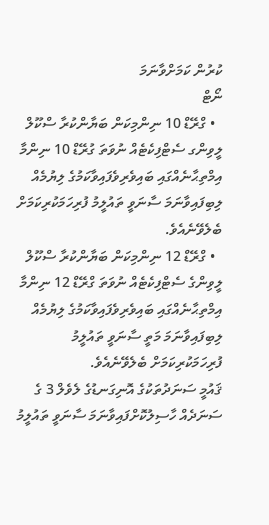ކުރުން ކަމަށްވާނަމަ
ނޯޓް
  • ގްރޭޑް 10 ނިންމިކަން ބަޔާންކުރާ ސްކޫލް ލީވިންގ ސެޓްފިކެޓެއް ނުވަތަ ގުރޭޑް 10 ނިންމާ އިމްތިޙާނެއްގައި ބައިވެރިވެފައިވާކަމުގެ ލިޔުމެއް ލިބިފައިވާނަމަ ސާނަވީ ތައުލީމު ފުރިހަމަކުރިކަމަށް ބެލެވޭނެއެވެ.
  • ގްރޭޑް 12 ނިންމިކަން ބަޔާންކުރާ ސްކޫލް ލީވިންގެ ސެޓްފިކެޓެއް ނުވަތަ ގްރޭޑް 12 ނިންމާ އިމްތިޙާނެއްގައި ބައިވެރިވެފައިވާކަމުގެ ލިޔުމެއް ލިބިފައިވާނަމަ މަތީ ސާނަވީ ތައުލީމު ފުރިހަމަކުރިކަމަށް ބެލެވޭނެއެވެ.
ޤައުމީ ސަނަދުތަކުގެ އޮނިގަނޑުގެ ލެވެލް 3 ގެ ސަނަދެއް ހާސިލުކޮށްފައިވާނަމަ ސާނަވީ ތައުލީމު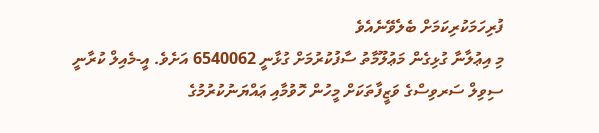ފުރިހަމަކުރިކަމަށް ބެލެވޭނެއެވެ
މި އިޢުލާނާ ގުޅިގެން މަޢުލޫމާތު ސާފުކުރުމަށް ގުޅާނީ 6540062 އަށެވެ. އީ-މެއިލް ކުރާނީ
ސިވިލް ސަރވިސްގެ ވަޒީފާތަކަށް މީހުން ހޮވުމާއި ޢައްޔަނުކުރުމުގެ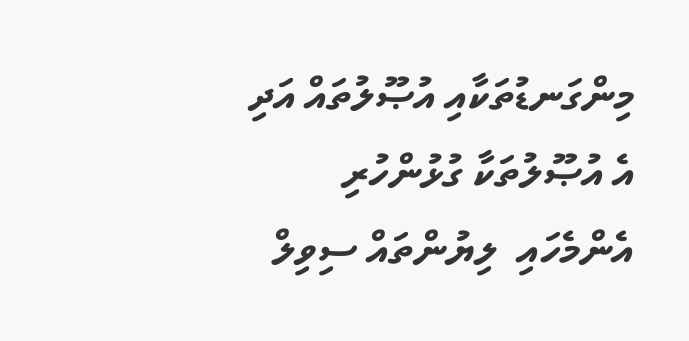މިންގަނޑުތަކާއި އުޞޫލުތައް އަދި އެ އުޞޫލުތަކާ ގުޅުންހުރި އެންމެހައި  ލިޔުންތައް ސިވިލް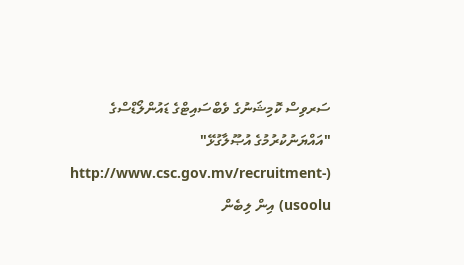ސަރވިސް ކޮމިޝަނުގެ ވެބްސައިޓްގެ ޑައުންލޯޑްސްގެ "އައްޔަނުކުރުމުގެ އުޞޫލާގުޅޭ" (http://www.csc.gov.mv/recruitment-usoolu) އިން ލިބެން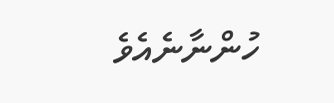ހުންނާނެއެވެ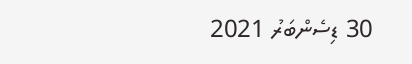30 ޑިސެންބަރު 2021